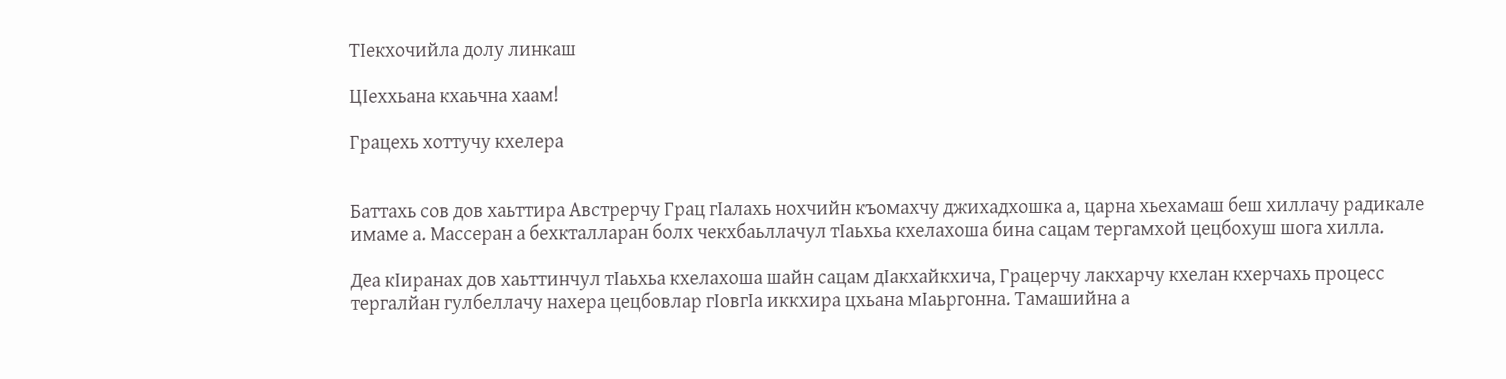ТIекхочийла долу линкаш

ЦIеххьана кхаьчна хаам!

Грацехь хоттучу кхелера


Баттахь сов дов хаьттира Австрерчу Грац гIалахь нохчийн къомахчу джихадхошка а, царна хьехамаш беш хиллачу радикале имаме а. Массеран а бехкталларан болх чекхбаьллачул тIаьхьа кхелахоша бина сацам тергамхой цецбохуш шога хилла.

Деа кIиранах дов хаьттинчул тIаьхьа кхелахоша шайн сацам дIакхайкхича, Грацерчу лакхарчу кхелан кхерчахь процесс тергалйан гулбеллачу нахера цецбовлар гIовгIа иккхира цхьана мIаьргонна. Тамашийна а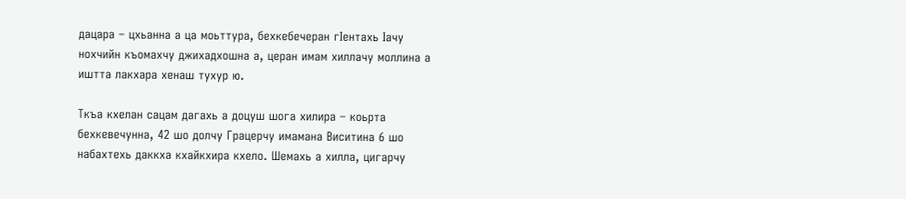дацара – цхьанна а ца моьттура, бехкебечеран гIентахь Iачу нохчийн къомахчу джихадхошна а, церан имам хиллачу моллина а иштта лакхара хенаш тухур ю.

Ткъа кхелан сацам дагахь а доцуш шога хилира – коьрта бехкевечунна, 42 шо долчу Грацерчу имамана Виситина 6 шо набахтехь даккха кхайкхира кхело. Шемахь а хилла, цигарчу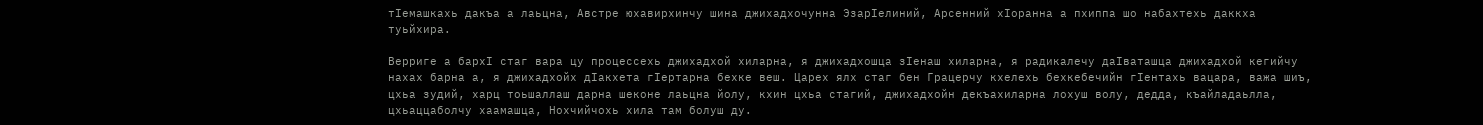тIемашкахь дакъа а лаьцна, Австре юхавирхинчу шина джихадхочунна ЭзарIелиний, Арсенний хIоранна а пхиппа шо набахтехь даккха туьйхира.

Верриге а бархI стаг вара цу процессехь джихадхой хиларна, я джихадхошца зIенаш хиларна, я радикалечу даIваташца джихадхой кегийчу нахах барна а, я джихадхойх дIакхета гIертарна бехке веш. Царех ялх стаг бен Грацерчу кхелехь бехкебечийн гIентахь вацара, важа шиъ, цхьа зудий, харц тоьшаллаш дарна шеконе лаьцна йолу, кхин цхьа стагий, джихадхойн декъахиларна лохуш волу, дедда, къайладаьлла, цхьаццаболчу хаамашца, Нохчийчохь хила там болуш ду.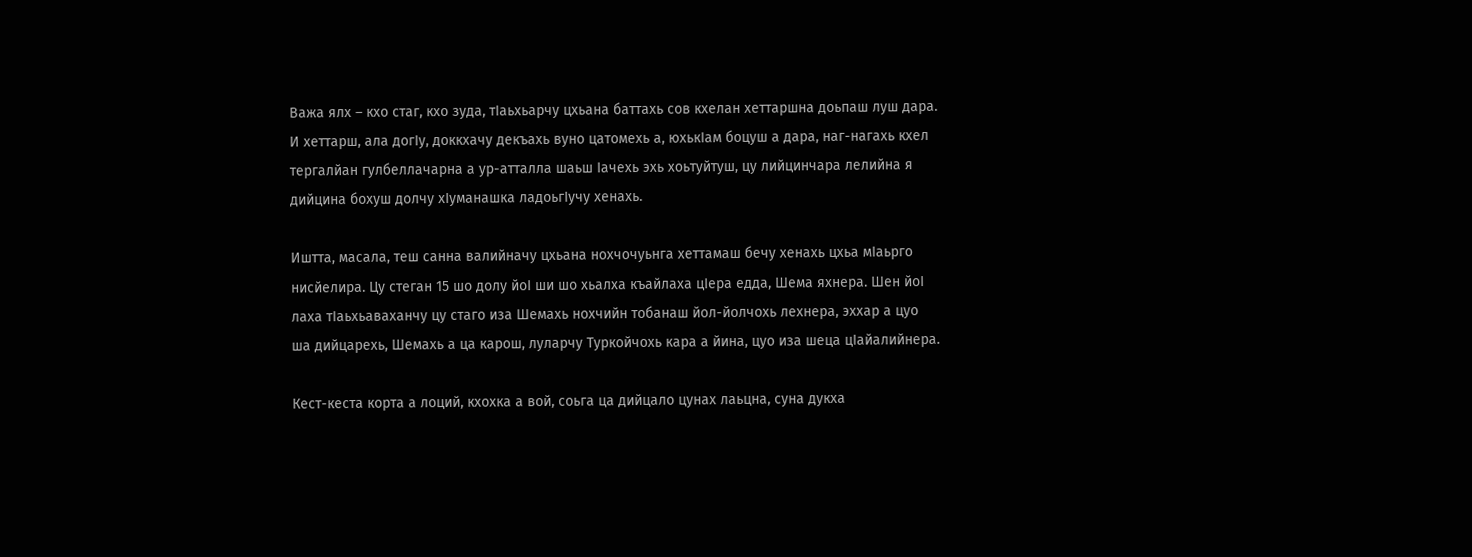Важа ялх – кхо стаг, кхо зуда, тIаьхьарчу цхьана баттахь сов кхелан хеттаршна доьпаш луш дара. И хеттарш, ала догIу, доккхачу декъахь вуно цатомехь а, юхькIам боцуш а дара, наг-нагахь кхел тергалйан гулбеллачарна а ур-атталла шаьш Iачехь эхь хоьтуйтуш, цу лийцинчара лелийна я дийцина бохуш долчу хIуманашка ладоьгIучу хенахь.

Иштта, масала, теш санна валийначу цхьана нохчочуьнга хеттамаш бечу хенахь цхьа мIаьрго нисйелира. Цу стеган 15 шо долу йоI ши шо хьалха къайлаха цIера едда, Шема яхнера. Шен йоI лаха тIаьхьаваханчу цу стаго иза Шемахь нохчийн тобанаш йол-йолчохь лехнера, эххар а цуо ша дийцарехь, Шемахь а ца карош, луларчу Туркойчохь кара а йина, цуо иза шеца цIайалийнера.

Кест-кеста корта а лоций, кхохка а вой, соьга ца дийцало цунах лаьцна, суна дукха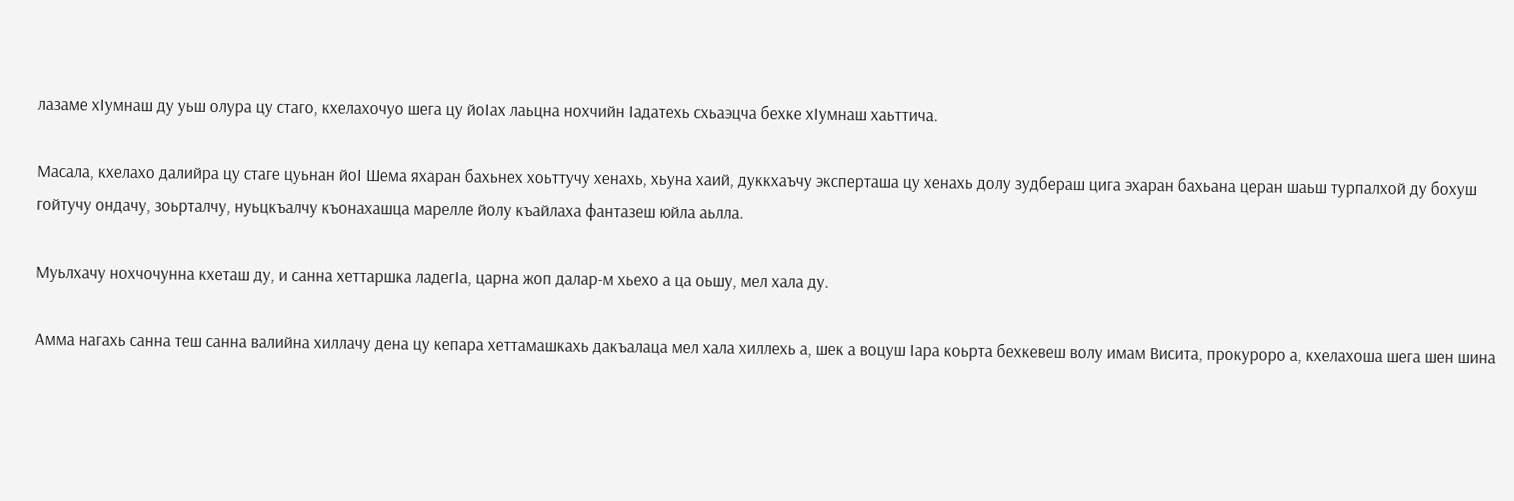лазаме хIумнаш ду уьш олура цу стаго, кхелахочуо шега цу йоIах лаьцна нохчийн Iадатехь схьаэцча бехке хIумнаш хаьттича.

Масала, кхелахо далийра цу стаге цуьнан йоI Шема яхаран бахьнех хоьттучу хенахь, хьуна хаий, дуккхаъчу эксперташа цу хенахь долу зудбераш цига эхаран бахьана церан шаьш турпалхой ду бохуш гойтучу ондачу, зоьрталчу, нуьцкъалчу къонахашца марелле йолу къайлаха фантазеш юйла аьлла.

Муьлхачу нохчочунна кхеташ ду, и санна хеттаршка ладегIа, царна жоп далар-м хьехо а ца оьшу, мел хала ду.

Амма нагахь санна теш санна валийна хиллачу дена цу кепара хеттамашкахь дакъалаца мел хала хиллехь а, шек а воцуш Iара коьрта бехкевеш волу имам Висита, прокуроро а, кхелахоша шега шен шина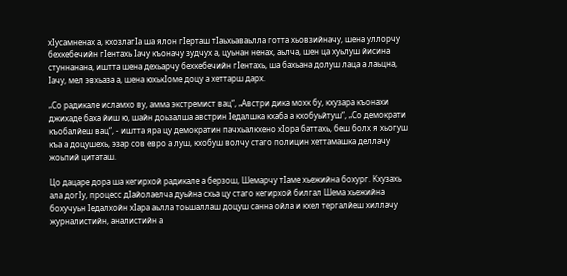хIусамненах а, кхозлагIа ша ялон гIерташ тIаьхьаваьлла готта хьовзийначу, шена уллорчу бехкебечийн гIентахь Iачу къоначу зудчух а, цуьнан ненах, аьлча, шен ца хуьлуш йисина стуннанана, иштта шена дехьарчу бехкебечийн гIентахь, ша бахьана долуш лаца а лаьцна, Iачу, мел эвхьаза а, шена юхькIоме доцу а хеттарш дарх.

„Со радикале исламхо ву, амма экстремист вац“, „Австри дика мохк бу, кхузара къонахи джихаде баха йиш ю, шайн доьзалша австрин Iедалшка кхаба а кхобуьйтуш“, „Со демократи къобалйеш вац“, - иштта яра цу демократин пачхьалкхено хIора баттахь, беш болх я хьогуш къа а доцушехь, эзар сов евро а луш, кхобуш волчу стаго полицин хеттамашка деллачу жоьпий цитаташ.

Цо дацаре дора ша кегирхой радикале а берзош, Шемарчу тIаме хьежийна бохург. Кхузахь ала догIу, процесс дIайолаелча дуьйна схьа цу стаго кегирхой билгал Шема хьежийна бохучуьн Iедалхойн хIара аьлла тоьшаллаш доцуш санна ойла и кхел тергалйеш хиллачу журналистийн, аналистийн а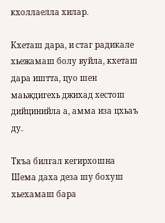кхоллаелла хилар.

Кхеташ дара, и стаг радикале хьежамаш болу вуйла, кхеташ дара иштта, цуо шен маьждигехь джихад хестош дийцинийла а, амма иза цхьаъ ду.

Ткъа билгал кегирхошна Шема даха деза шу бохуш хьехамаш бара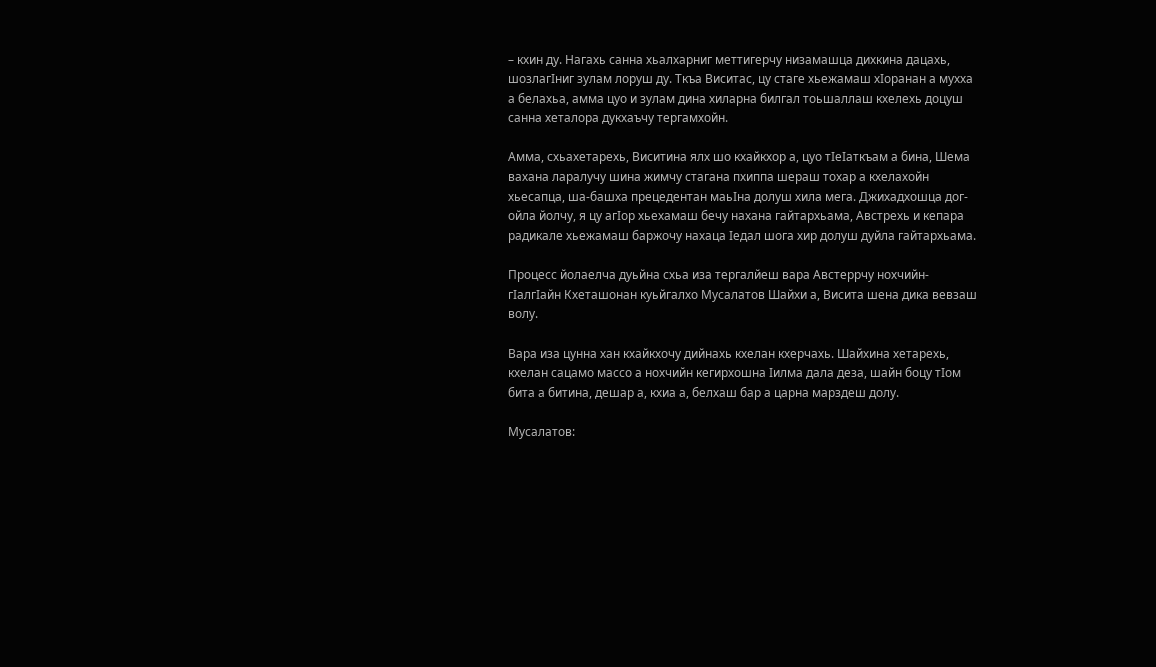– кхин ду. Нагахь санна хьалхарниг меттигерчу низамашца дихкина дацахь, шозлагIниг зулам лоруш ду. Ткъа Виситас, цу стаге хьежамаш хIоранан а мухха а белахьа, амма цуо и зулам дина хиларна билгал тоьшаллаш кхелехь доцуш санна хеталора дукхаъчу тергамхойн.

Амма, схьахетарехь, Виситина ялх шо кхайкхор а, цуо тIеIаткъам а бина, Шема вахана ларалучу шина жимчу стагана пхиппа шераш тохар а кхелахойн хьесапца, ша-башха прецедентан маьIна долуш хила мега. Джихадхошца дог-ойла йолчу, я цу агIор хьехамаш бечу нахана гайтархьама, Австрехь и кепара радикале хьежамаш баржочу нахаца Iедал шога хир долуш дуйла гайтархьама.

Процесс йолаелча дуьйна схьа иза тергалйеш вара Австеррчу нохчийн-гIалгIайн Кхеташонан куьйгалхо Мусалатов Шайхи а, Висита шена дика вевзаш волу.

Вара иза цунна хан кхайкхочу дийнахь кхелан кхерчахь. Шайхина хетарехь, кхелан сацамо массо а нохчийн кегирхошна Iилма дала деза, шайн боцу тIом бита а битина, дешар а, кхиа а, белхаш бар а царна марздеш долу.

Мусалатов: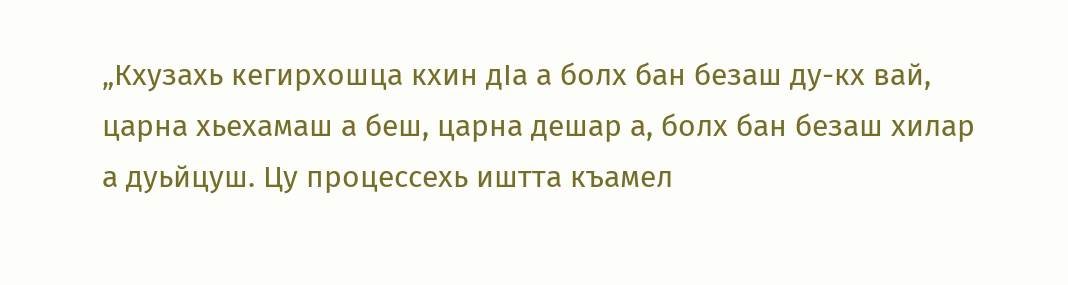„Кхузахь кегирхошца кхин дIа а болх бан безаш ду-кх вай, царна хьехамаш а беш, царна дешар а, болх бан безаш хилар а дуьйцуш. Цу процессехь иштта къамел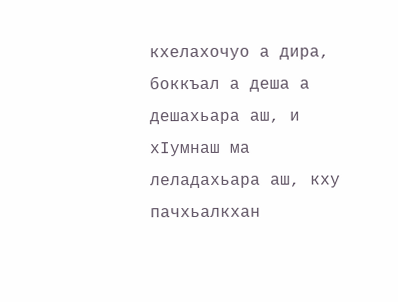кхелахочуо а дира, боккъал а деша а дешахьара аш, и хIумнаш ма леладахьара аш, кху пачхьалкхан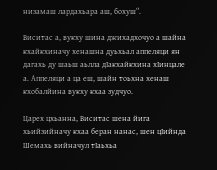низамаш лардахьара аш, бохуш“.

Виситас а, вукху шина джихадхочуо а шайна кхайкхиначу хенашна дуьхьал аппеляци ян дагахь ду шаьш аьлла дIакхайкхина хIинцале а. Аппеляци а ца еш, шайн тоьхна хенаш кхобалйина вукху кхаа зудчуо.

Царех цхьанна, Виситас шена йига хьийзийначу кхаа беран нанас, шен цIийнда Шемахь вийначул тIаьхьа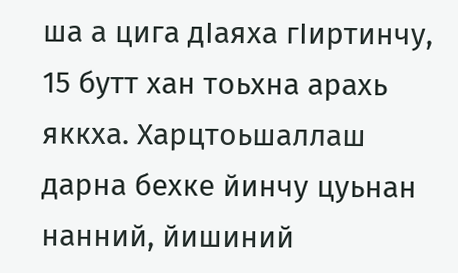ша а цига дIаяха гIиртинчу, 15 бутт хан тоьхна арахь яккха. Харцтоьшаллаш дарна бехке йинчу цуьнан нанний, йишиний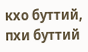кхо буттий, пхи буттий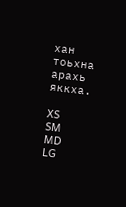хан тоьхна арахь яккха.

XS
SM
MD
LG